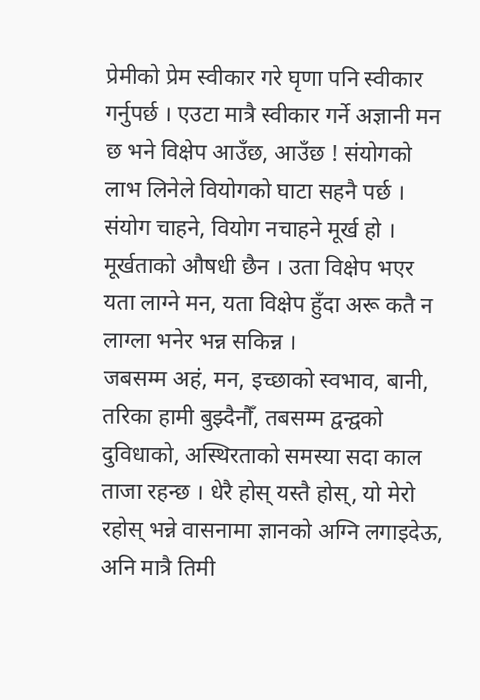प्रेमीको प्रेम स्वीकार गरे घृणा पनि स्वीकार गर्नुपर्छ । एउटा मात्रै स्वीकार गर्ने अज्ञानी मन छ भने विक्षेप आउँछ, आउँछ ! संयोगको लाभ लिनेले वियोगको घाटा सहनै पर्छ । संयोग चाहने, वियोग नचाहने मूर्ख हो । मूर्खताको औषधी छैन । उता विक्षेप भएर यता लाग्ने मन, यता विक्षेप हुँदा अरू कतै न लाग्ला भनेर भन्न सकिन्न ।
जबसम्म अहं, मन, इच्छाको स्वभाव, बानी, तरिका हामी बुझ्दैनौँ, तबसम्म द्वन्द्वको दुविधाको, अस्थिरताको समस्या सदा काल ताजा रहन्छ । धेरै होस् यस्तै होस्, यो मेरो रहोस् भन्ने वासनामा ज्ञानको अग्नि लगाइदेऊ, अनि मात्रै तिमी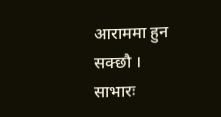आराममा हुन सक्छौ ।
साभारः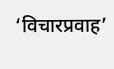‘विचारप्रवाह’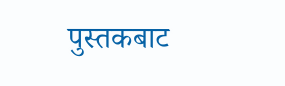पुस्तकबाट